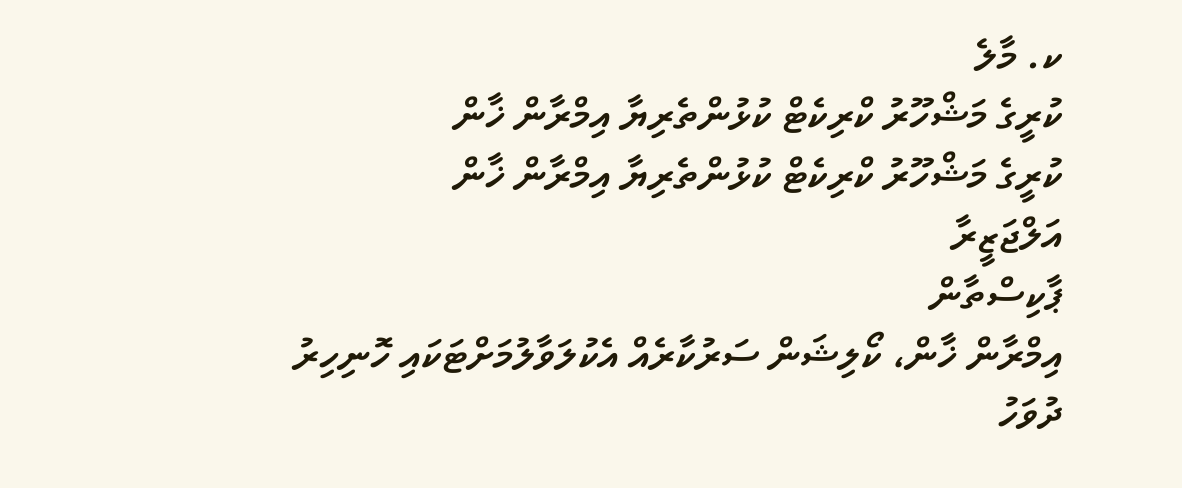ކ. މާލެ
ކުރީގެ މަޝްހޫރު ކްރިކެޓް ކުޅުންތެރިޔާ އިމްރާން ޚާން
ކުރީގެ މަޝްހޫރު ކްރިކެޓް ކުޅުންތެރިޔާ އިމްރާން ޚާން
އަލްޖަޒީރާ
ޕާކިސްތާން
އިމްރާން ޚާން، ކޯލިޝަން ސަރުކާރެއް އެކުލަވާލުމަށްޓަކައި ހޮނިހިރު ދުވަހު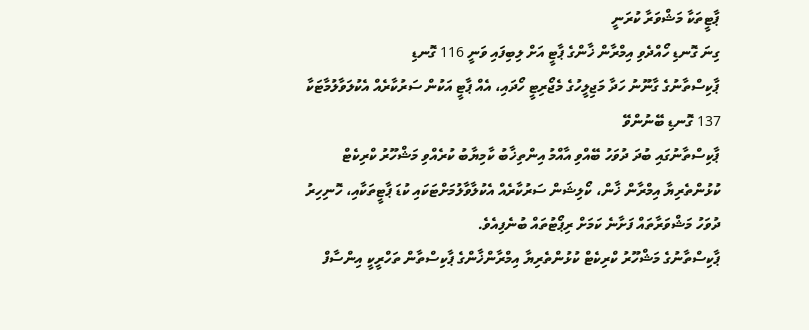ޕާޓީތަކާ މަޝްވަރާ ކުރަނީ
ގިނަ ގޮނޑި ހޯއްދެވި އިމްރާން ޚާންގެ ޕާޓީ އަށް ލިބިފައި ވަނީ 116 ގޮނޑި
ޕާކިސްތާނުގެ ގާނޫނު ހަދާ މަޖިލީހުގެ މެޖޯރިޓީ ހޯދައި، އެއް ޕާޓީ އަކުން ސަރުކާރެއް އެކުލަވާލުމާޓަކާ 137 ގޮނޑި ބޭނުންވޭ
ޕާކިސްތާނުގައި ބުދަ ދުވަހު ބޭއްވި އާއްމު އިންތިޚާބު ކާމިޔާބު ކުރެއްވި މަޝްހޫރު ކްރިކެޓް ކުޅުންތެރިޔާ އިމްރާން ޚާން، ކޯލިޝަން ސަރުކާރެއް އެކުލާވާލުމަށްޓަކައި ކުޑަ ޕާޓީތަކާއި، ހޮނިހިރު ދުވަހު މަޝްވަރާތައް ފަށާނެ ކަމަށް ރިޕޯޓުތައް ބުނެފިއެވެ.
ޕާކިސްތާނުގެ މަޝްހޫރު ކްރިކެޓް ކުޅުންތެރިޔާ އިމްރާންޚާންގެ ޕާކިސްތާން ތަހްރީކީ އިންސާފް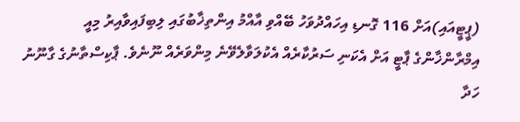(ޕީޓީއައި)އަށް 116 ގޮނޑި އިހައްދުވަހު ބޭއްވި އާއްމު އިންތިޚާބުގައި ލިބިފައިވާއިރު މިއީ އިމްރާންޚާންގެ ޕާޓީ އަށް އެކަނި ސަރުކާރެއް އެކުލަވާލެވޭނެ މިންވަރެއް ނޫނެވެ. ޕާކިސްތާނުގެ ގާނޫނު ހަދާ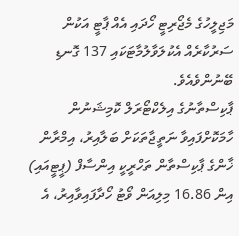މަޖިލީހުގެ މެޖޯރިޓީ ހޯދައި އެއް ޕާޓީ އަކުން ސަރުކާރެއް އެކުލަވާލުމާޓަކައި 137 ގޮނޑި ބޭނުންވެއެވެ.
ޕާކިސްތާނުގެ އިލެކްޓޯރަލް ކޮމިޝަނުން ހާމަކޮށްފައިވާ ނަތީޖާތަކަށް ބަލާއިރު، އިމްރާން ޚާންގެ ޕާކިސްތާން ތަހްރީކީ އިންސާފް (ޕީޓީއައި) އިން 16.86 މިލިއަން ވޯޓު ހޯދާފައިވާއިރު، އެ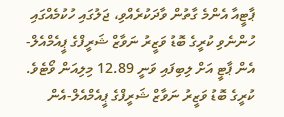ޕާޓީއާ އެންމެ ގާތުން ވާދަކުރެއްވި، ޖަލުގައި ހުކުމެއްގައި ހުންނެވި ކުރީގެ ބޮޑު ވަޒީރު ނަވާޒް ޝަރީފްގެ ޕީއެމްއެލް-އެން ޕާޓީ އަށް ލިބިފައި ވަނީ 12.89 މިލިއަން ވޯޓެވެ.
ކުރީގެ ބޮޑު ވަޒީރު ނަވާޒް ޝަރީފްގެ ޕީއެމްއެލް-އެން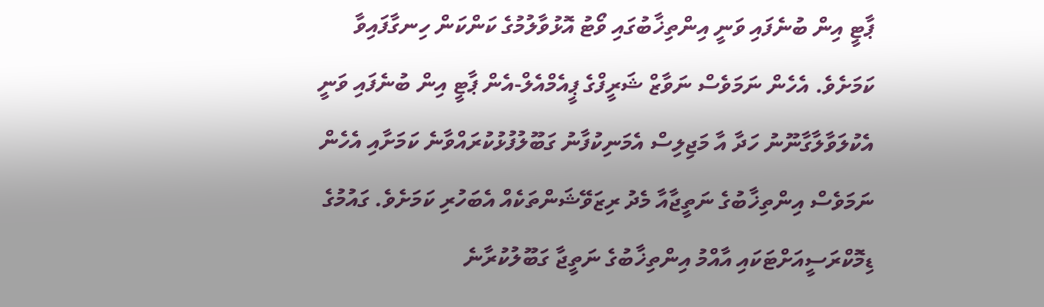ޕާޓީ އިން ބުނެފައި ވަނީ އިންތިޚާބުގައި ވޯޓު އޮޅުވާލުމުގެ ކަންކަން ހިނގާފައިވާ ކަމަށެވެ. އެހެން ނަމަވެސް ނަވާޒް ޝަރީފްގެ ޕީއެމްއެލް-އެން ޕާޓީ އިން ބުނެފައި ވަނީ އެކުލަވާލާގާނޫނު ހަދާ އާ މަޖިލިސް އެމަނިކުފާނު ގަބޫލުފުޅުކުރައްވާނެ ކަމަށާއި އެހެން ނަމަވެސް އިންތިޚާބުގެ ނަތީޖާއާ މެދު ރިޒަވޭޝަންތަކެއް އެބަހުރި ކަމަށެވެ. ގައުމުގެ ޑިމޮކްރަސީއަށްޓަކައި އާއްމު އިންތިޚާބުގެ ނަތީޖާ ގަބޫލުކުރާނެ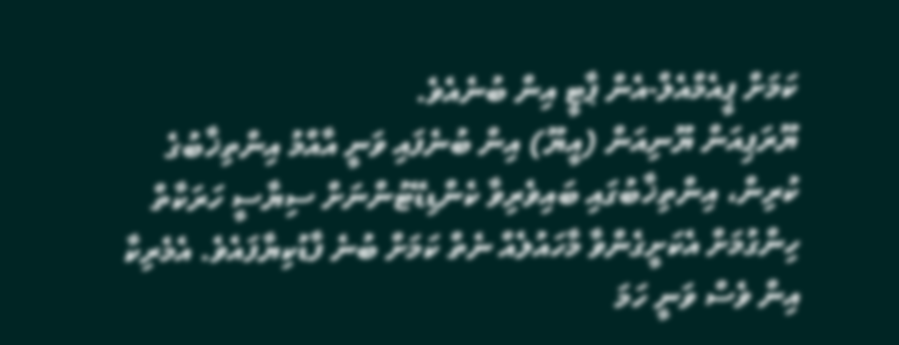ކަމަށް ޕީއެމްއެލް-އެން ޕާޓީ އިން ބުނެއެވެ.
ޔޫރަޕިއަން ޔޫނިއަން (އީޔޫ) އިން ބުނެފައި ވަނީ އާއްމު އިންތިޚާބުގެ ކުރިން، އިންތިޚާބުގައި ބައިވެރިވާ ކެންޑިޑޭޓުންނަށް ސިޔާސީ ހަރަކާތް ހިންގުމަށް އެކަށީގެންވާ މާހައުލެއް ނެތް ކަމަށް ބުނެ ފާޑުކިޔާފައެވެ. އެމެރިކާ އިން ވެސް ވަނީ ހަމަ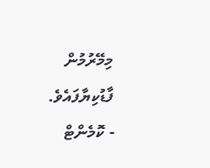މިމޭރުމުން ފާޑުކިޔާފައެވެ.
- ކޮމެންޓް